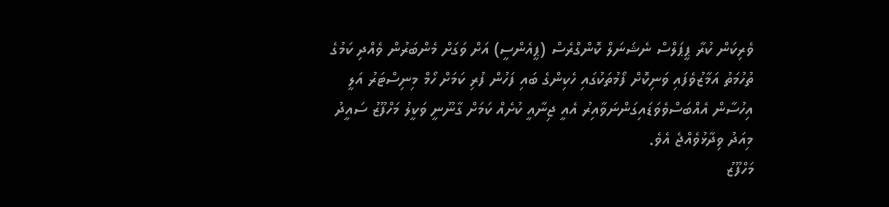ވެރިކަން ކުރާ ޕީޕަލްސް ނެޝަނަލް ކޮންގްރެސް (ޕީއެންސީ) އަށް ވަގަށް މެންބަރުން ވެއްދި ކަމުގެ ތުހުމަތު އަމާޒުވެފައި ވަނިކޮށް ފޯމުތަކުގައި ހެކިންގެ ބައި ފަހުން ފުރި ކަމަށް ހޯމް މިނިސްޓަރު އަލީ އިހުސާން އެއްބަސްވެވަޑައިގަންނަވާއިރު އެއީ ޖިނާއީ ކުށެއް ކަމަށް ގާނޫނީ ވަކީލު މަހްފޫޒު ސައީދު މިއަދު ވިދާޅުވެއްޖެ އެވެ.
މަހްފޫޒު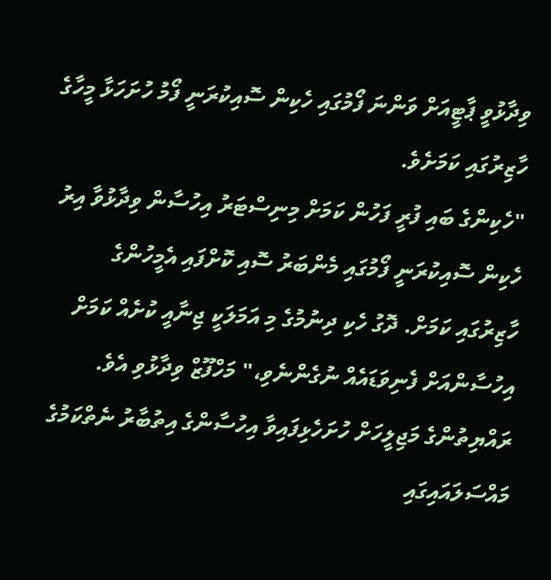ވިދާޅުވީ ޕާޓީއަށް ވަންނަ ފޯމުގައި ހެކިން ސޮއިކުރަނީ ފޯމު ހުށަހަޅާ މީހާގެ ހާޒިރުގައި ކަމަށެވެ.
"ހެކިންގެ ބައި ފުރީ ފަހުން ކަމަށް މިނިސްޓަރު އިހުސާން ވިދާޅުވާ އިރު ހެކިން ސޮއިކުރަނީ ފޯމުގައި މެންބަރު ސޮއި ކޮށްފައި އެމީހުންގެ ހާޒިރުގައި ކަމަށް. ދޮގު ހެކި ދިނުމުގެ މި އަމަލަކީ ޖިނާއީ ކުށެއް ކަމަށް އިހުސާންއަށް ފެނިވަޑައެއް ނުގެންނެވި،" މަހްފޫޒް ވިދާޅުވި އެވެ.
ރައްޔިތުންގެ މަޖިލީހަށް ހުށަހެޅިފައިވާ އިހުސާންގެ އިތުބާރު ނެތްކަމުގެ މައްސަލައައިގައި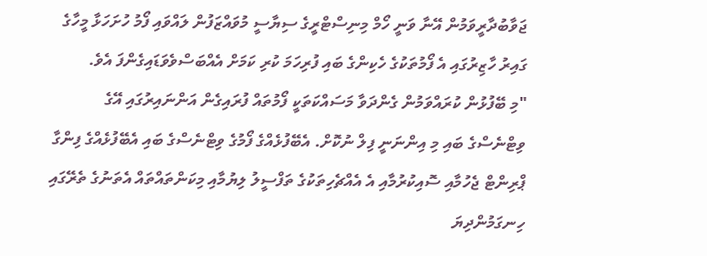ޖަވާބުދާރީވަމުން އޭނާ ވަނީ ހޯމް މިނިސްޓްރީގެ ސިޔާސީ މުވައްޒަފުން ލައްވައި ފޯމު ހުށަހަޅާ މީހާގެ ގައިރު ހާޒިރުގައި އެ ފޯމުތަކުގެ ހެކިންގެ ބައި ފުރިހަމަ ކުރި ކަމަށް އެއްބަސްވެވަޑައިގެންފަ އެވެ.
"މި ބޭފުޅުން ކުރައްވަމުން ގެންދަވާ މަސައްކަތަކީ ފޯމުތައް ފުރައިގެން އަންނައިރުގައި އޭގެ ވިޓްނެސްގެ ބައި މި އިންނަނީ ފިލް ނުކޮށް. އެބޭފުޅެއްގެ ފޯމުގެ ވިޓްނެސްގެ ބައި އެބޭފުޅެއްގެ ފިންގާ ޕްރިންޓް ޖެހުމާއި ސޮއިކުރުމާއި އެ އެއްޗެހިތަކުގެ ތަފްސީލު ލިޔުމާއި މިކަންތައްތައް އެތަނުގެ ތެރޭގައި ހިނގަމުންދިޔަ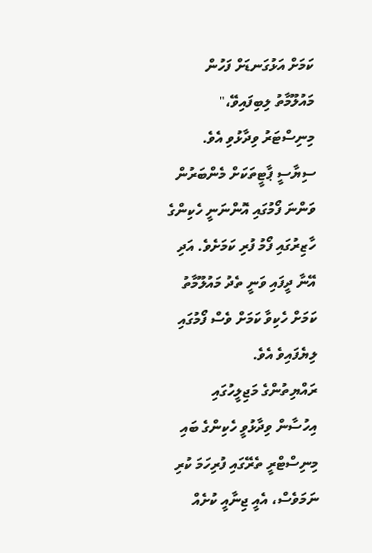ކަމަށް އަޅުގަނޑަށް ފަހުން މައުލޫމާތު ލިބިފައިވޭ،" މިނިސްޓަރު ވިދާޅުވި އެވެ.
ސިޔާސީ ޕާޓީތަކަށް މެންބަރުން ވަންނަ ފޯމުގައި އޮންނަނީ ހެކިންގެ ހާޒިރުގައި ފޯމު ފުރި ކަމަށެވެ. އަދި އޭނާ ދީފައި ވަނީ ތެދު މައުލޫމާތު ކަމަށް ހެކިވާ ކަމަށް ވެސް ފޯމުގައި ލިޔެފައިވެ އެވެ.
ރައްޔިތުންގެ މަޖިލީހުގައި އިހުސާން ވިދާޅުވީ ހެކިންގެ ބައި މިނިސްޓްރީ ތެރޭގައި ފުރިހަމަ ކުރި ނަމަވެސް، އެއީ ޖިނާއީ ކުށެއް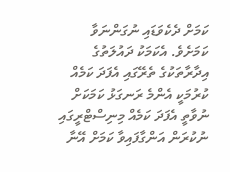ކަމަށް ދެކެވަޑައި ނުގަންނަވާ ކަމަށެވެ. އެކަމަކު ދައުލަތުގެ އިދާރާތަކުގެ ތެރޭގައި އެފަދަ ކަމެއް ކުރުމަކީ އެންމެ ރަނގަޅު ކަމަކަށް ނުވާތީ އެފަދަ ކަމެއް މިނިސްޓްރީގައި ނުކުރަން އަންގާފައިވާ ކަމަށް އޭނާ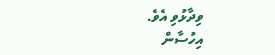ވިދާޅުވި އެވެ.
އިހުސާން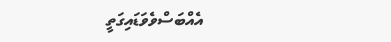އެއްބަސްވެވަޑައިގަތީ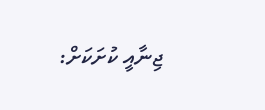ޖިނާއީ ކުށަކަށް: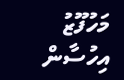މަހުފޫޒު އިހުސާން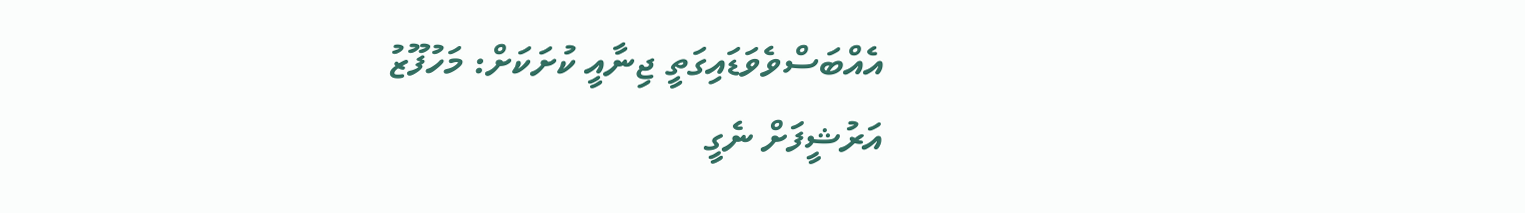އެއްބަސްވެވަޑައިގަތީ ޖިނާއީ ކުށަކަށް: މަހުފޫޒު
އަރުޝީފަށް ނެގީ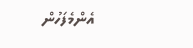އެންމެފަހުން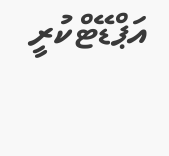އަޕްޑޭޓްކުރީ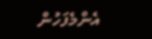އެންމެފަހުން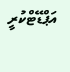އަޕްޑޭޓްކުރީ